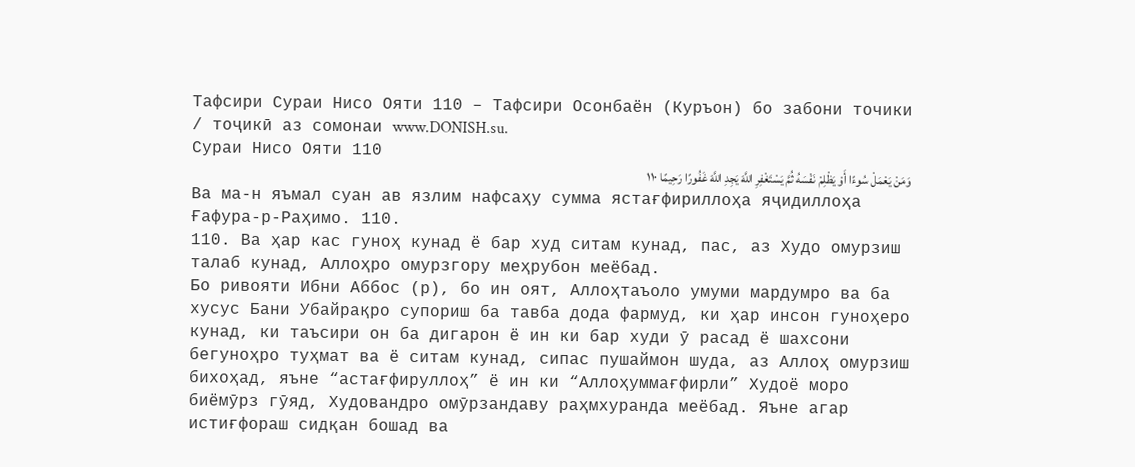Тафсири Сураи Нисо Ояти 110 – Тафсири Осонбаён (Куръон) бо забони точики / тоҷикӣ аз сомонаи www.DONISH.su.
Сураи Нисо Ояти 110
وَمَنْ يَعْمَلْ سُوءًا أَوْ يَظْلِمْ نَفْسَهُ ثُمَّ يَسْتَغْفِرِ اللَّهَ يَجِدِ اللَّهَ غَفُورًا رَحِيمًا ١١٠
Ва ма-н яъмал суан ав язлим нафсаҳу сумма ястағфириллоҳа яҷидиллоҳа Ғафура-р-Раҳимо. 110.
110. Ва ҳар кас гуноҳ кунад ё бар худ ситам кунад, пас, аз Худо омурзиш талаб кунад, Аллоҳро омурзгору меҳрубон меёбад.
Бо ривояти Ибни Аббос (р), бо ин оят, Аллоҳтаъоло умуми мардумро ва ба хусус Бани Убайрақро супориш ба тавба дода фармуд, ки ҳар инсон гуноҳеро кунад, ки таъсири он ба дигарон ё ин ки бар худи ӯ расад ё шахсони бегуноҳро туҳмат ва ё ситам кунад, сипас пушаймон шуда, аз Аллоҳ омурзиш бихоҳад, яъне “астағфируллоҳ” ё ин ки “Аллоҳуммағфирли” Худоё моро биёмӯрз гӯяд, Худовандро омӯрзандаву раҳмхуранда меёбад. Яъне агар истиғфораш сидқан бошад ва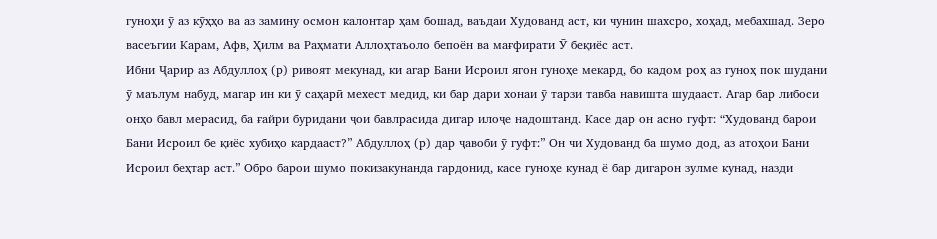гуноҳи ӯ аз кӯҳҳо ва аз замину осмон калонтар ҳам бошад, ваъдаи Худованд аст, ки чунин шахсро, хоҳад, мебахшад. Зеро васеъгии Карам, Афв, Ҳилм ва Раҳмати Аллоҳтаъоло бепоён ва мағфирати Ӯ беқиёс аст.
Ибни Ҷарир аз Абдуллоҳ (р) ривоят мекунад, ки агар Бани Исроил ягон гуноҳе мекард, бо кадом роҳ аз гуноҳ пок шудани ӯ маълум набуд, магар ин ки ӯ саҳарӣ мехест медид, ки бар дари хонаи ӯ тарзи тавба навишта шудааст. Агар бар либоси онҳо бавл мерасид, ба ғайри буридани ҷои бавлрасида дигар илоҷе надоштанд. Касе дар он асно гуфт: “Худованд барои Бани Исроил бе қиёс хубиҳо кардааст?” Абдуллоҳ (р) дар ҷавоби ӯ гуфт:” Он чи Худованд ба шумо дод, аз атоҳои Бани Исроил беҳтар аст.” Обро барои шумо покизакунанда гардонид, касе гуноҳе кунад ё бар дигарон зулме кунад, назди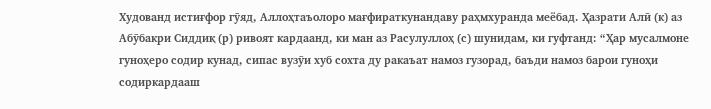Худованд истиғфор гӯяд, Аллоҳтаъолоро мағфираткунандаву раҳмхуранда меёбад. Ҳазрати Алӣ (к) аз Абӯбакри Сиддиқ (р) ривоят кардаанд, ки ман аз Расулуллоҳ (с) шунидам, ки гуфтанд: “Ҳар мусалмоне гуноҳеро содир кунад, сипас вузӯи хуб сохта ду ракаъат намоз гузорад, баъди намоз барои гуноҳи содиркардааш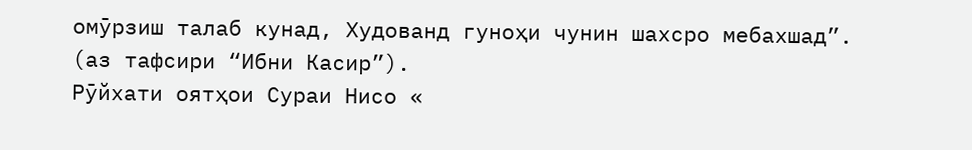омӯрзиш талаб кунад, Худованд гуноҳи чунин шахсро мебахшад”. (аз тафсири “Ибни Касир”).
Рӯйхати оятҳои Сураи Нисо «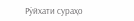Рӯйхати сураҳо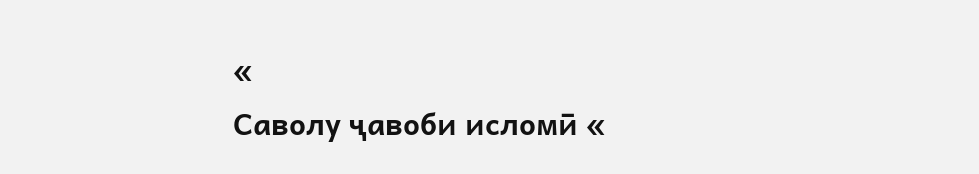«
Саволу ҷавоби исломӣ «